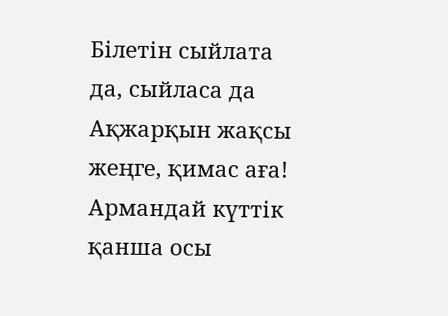Білетін сыйлата да, сыйласа да Ақжарқын жақсы жеңге, қимас аға! Армандай күттік қанша осы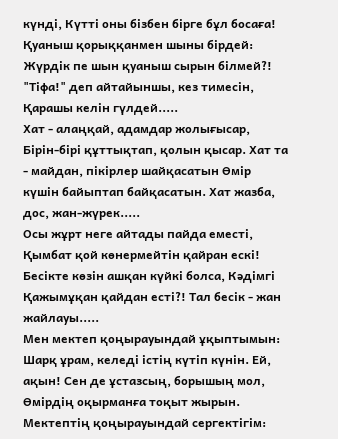күнді, Күтті оны бізбен бірге бұл босаға! Қуаныш қорыққанмен шыны бірдей: Жүрдік пе шын қуаныш сырын білмей?! "Тіфа!" деп айтайыншы, кез тимесін, Қарашы келін гүлдей.....
Хат - алаңқай, адамдар жолығысар, Бірін-бірі құттықтап, қолын қысар. Хат та - майдан, пікірлер шайқасатын Өмір күшін байыптап байқасатын. Хат жазба, дос, жан-жүрек.....
Осы жұрт неге айтады пайда еместі, Қымбат қой көнермейтін қайран ескі! Бесікте көзін ашқан күйкі болса, Кәдімгі Қажымұқан қайдан есті?! Тал бесік - жан жайлауы.....
Мен мектеп қоңырауындай ұқыптымын: Шарқ ұрам, келеді істің күтіп күнін. Ей, ақын! Сен де ұстазсың, борышың мол, Өмірдің оқырманға тоқыт жырын. Мектептің қоңырауындай сергектігім: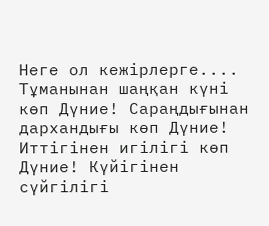Heгe ол кежірлерге....
Тұманынан шаңқан күні көп Дүние! Сараңдығынан дархандығы көп Дүние! Иттігінен игілігі көп Дүние! Күйігінен сүйгілігі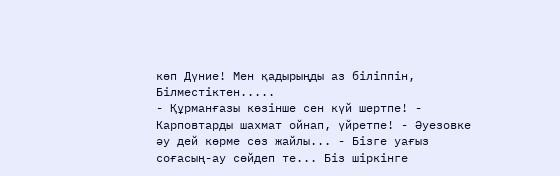көп Дүние! Мен қадырыңды аз біліппін, Білместіктен.....
- Құрманғазы көзінше сен күй шертпе! - Карповтарды шахмат ойнап, үйретпе! - Әуезовке әу дей көрме сөз жайлы... - Бізге уағыз соғасың-ау сөйдеп те... Біз шіркінге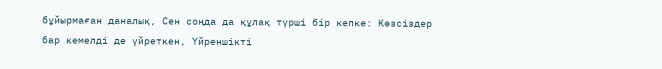бұйырмаған даналық, Сен соңда да құлақ түрші бір кепке: Көзсіздер бар кемелді де үйреткен, Үйреншікті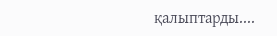қалыптарды....